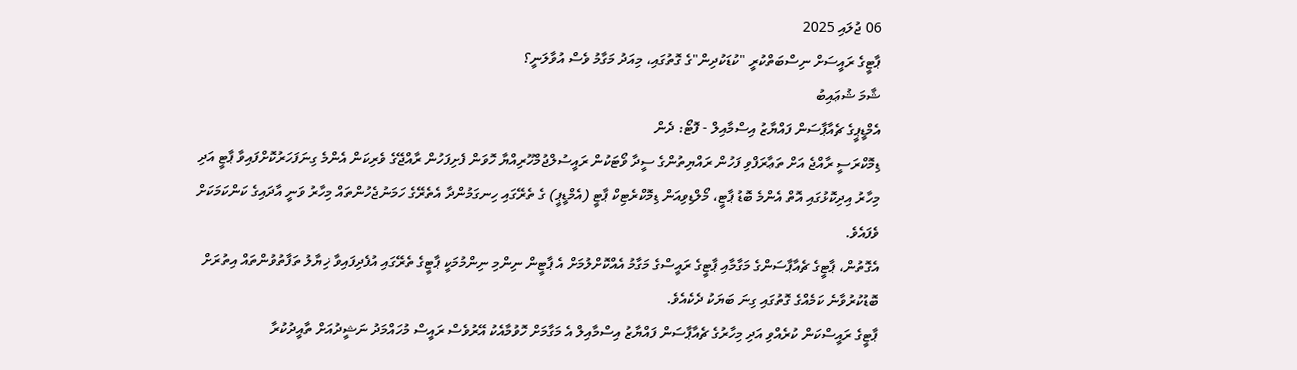06 ޖުލައި 2025
ޕާޓީގެ ރައީސަށް ނިސްބަތްކުރީ "ކުޑަކުދިން"ގެ ގޮތުގައި، މިއަދު މަގާމު ވެސް އުވާލަނީ؟
ޝާމަ ޝުޢައިބު
އެމްޑީޕީގެ ޗެއާޕާސަން ފައްޔާޒު އިސްމާއިލް - ފޮޓޯ: ދެން
ޑިމޮކްރަސީ ރާއްޖެ އަށް ތަޢާރަފްވި ފަހުން ރައްޔިތުންގެ ސީދާ ވޯޓަކުން ރައީސުލްޖުމްހޫރިއްޔާ ހޮވަން ފެށިފަހުން ރާއްޖޭގެ ވެރިކަން އެންމެ ގިނަފަހަރުކޮށްފައިވާ ޕާޓީ އަދި މިހާރު އިދިކޮޅުގައި އޮތް އެންމެ ބޮޑު ޕާޓީ، މޯލްޑިވިއަން ޑިމޮކްރެޓިކް ޕާޓީ (އެމްޑީޕީ) ގެ ތެރޭގައި ހިނގަމުންދާ އެތެރޭގެ ހަމަނުޖެހުންތައް މިހާރު ވަނީ އާދައިގެ ކަންކަމަކަށް ވެފައެވެ.
އެގޮތުން، ޕާޓީގެ ޗެއާޕާސަންގެ މަގާމާއި ޕާޓީގެ ރައީސްގެ މަގާމު އެއްކޮށްލުމަށް އެ ޕާޓީން ނިންމި ނިންމުމަކީ ޕާޓީގެ ތެރޭގައި އުފެދިފައިވާ ޚިޔާލު ތަފާތުވުންތައް އިތުރަށް ބޮޑުކުރުވާނެ ކަމެއްގެ ގޮތުގައި ގިނަ ބަޔަކު ދެކެއެވެ.
ޕާޓީގެ ރައީސްކަން ކުރެއްވި އަދި މިހާރުގެ ޗެއާޕާސަން ފައްޔާޒު އިސްމާއިލް އެ މަގާމަށް ހޮވުމާއެކު އޭރުވެސް ރައީސް މުހައްމަދު ނަޝީދުއަށް ތާއީދުކުރާ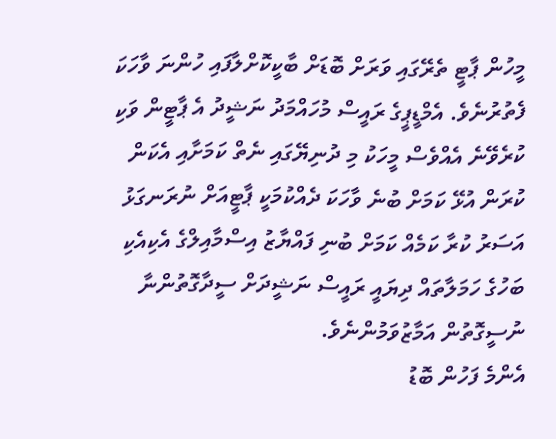މީހުން ޕާޓީ ތެރޭގައި ވަރަށް ބޮޑަށް ބާކީކޮށްލާފައި ހުންނަ ވާހަކަ ފެތުރުނެވެ. އެމްޑީޕީގެ ރައީސް މުހައްމަދު ނަޝީދު އެ ޕާޓީން ވަކި ކުރެވޭނެ އެއްވެސް މީހަކު މި ދުނިޔޭގައި ނެތް ކަމަށާއި އެކަން ކުރަން އުޅޭ ކަމަށް ބުނެ ވާހަކަ ދެއްކުމަކީ ޕާޓީއަށް ނުރަނގަޅު އަސަރު ކުރާ ކަމެއް ކަމަށް ބުނި ފައްޔާޒު އިސްމާއިލްގެ އެކިއެކި ބަހުގެ ހަމަލާތައް ދިޔައީ ރައީސް ނަޝީދަށް ސީދާގޮތުންނާ ނުސީގޮތުން އަމާޒުވަމުންނެވެ.
އެންމެ ފަހުން ބޮޑު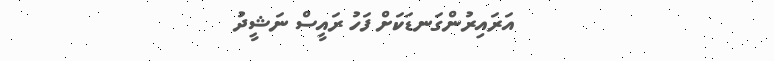އަރައިރުންގަނޑަކަށް ފަހު ރައީސް ނަޝީދު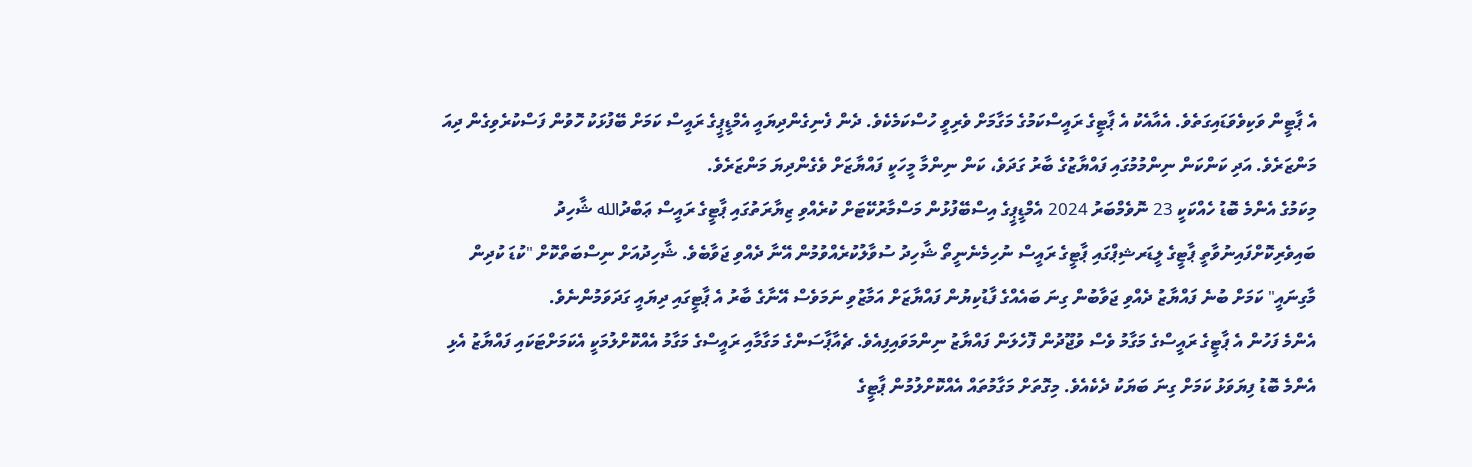އެ ޕާޓީން ވަކިވެވަޑައިގަތެވެ. އެއާއެކު އެ ޕާޓީގެ ރައީސްކަމުގެ މަގާމަށް ވެރިވީ ހުސްކަމެކެވެ. ދެން ފެނިގެންދިޔައީ އެމްޑީޕީގެ ރައީސް ކަމަށް ބޭފުޅަކު ހޮވުން ފަސްކުރެވިގެން ދިއަ މަންޒަރެވެ. އަދި ކަންކަން ނިންމުމުގައި ފައްޔާޒުގެ ބާރު ގަދަވެ، ކަން ނިންމާ މީހަކީ ފައްޔާޒަށް ވެގެންދިޔަ މަންޒަރެވެ.
މިކަމުގެ އެންމެ ބޮޑު ހެއްކަކީ 23 ނޮވެމްބަރު 2024 އެމްޑީޕީގެ އިސްބޭފުޅުން މަސްމާރުކޭޓަށް ކުރެއްވި ޒިޔާރަތުގައި ޕާޓީގެ ރައީސް ޢަބްދުالله ޝާހިދު ބައިވެރިކޮށްފައިނުވާތީ ޕާޓީގެ ލީޑަރޝިޕްގައި ޕާޓީގެ ރައީސް ނުހިމެނެނީތޯ ޝާހިދު ސުވާލުކުރެއްވުމުން އޭނާ ދެއްވި ޖަވާބެވެ. ޝާހިދުއަށް ނިސްބަތްކޮށް "ކުޑަ ކުދިން މާގިނައީ" ކަމަށް ބުނެ ފައްޔާޒު ދެއްވި ޖަވާބުން ގިނަ ބައެއްގެ ފާޑުކިޔުން ފައްޔާޒަށް އަމާޒުވި ނަމަވެސް އޭނާގެ ބާރު އެ ޕާޓީގައި ދިޔައީ ގަދަވަމުންނެވެ.
އެންމެ ފަހުން އެ ޕާޓީގެ ރައީސްގެ މަގާމު ވެސް ވުޖޫދުން ފޮހެލަން ފައްޔާޒު ނިންމަވައިފިއެވެ. ޗެއާޕާސަންގެ މަގާމާއި ރައީސްގެ މަގާމު އެއްކޮށްލުމަކީ އެކަމަށްޓަކައި ފައްޔާޒު އެޅި އެންމެ ބޮޑު ފިޔަވަޅު ކަމަށް ގިނަ ބަޔަކު ދެކެއެވެ. މިގޮތަށް މަގާމުތައް އެއްކޮށްލުމުން ޕާޓީގެ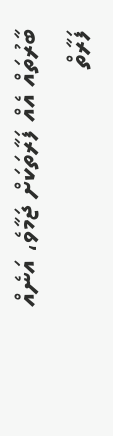ބާރުތައް އެއް ފަރާތަކަށް ޖަމާވެ، އަނެއް ފަރާތް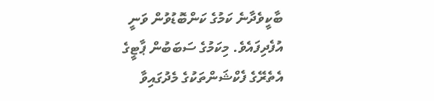ބާކީވެދާނެ ކަމުގެ ކަންބޮޑުވުން ވަނީ އުފެދިފައެވެ. މިކަމުގެ ސަބަބުން ޕާޓީގެ އެތެރޭގެ ފެކްޝަންތަކުގެ މެދުގައިވާ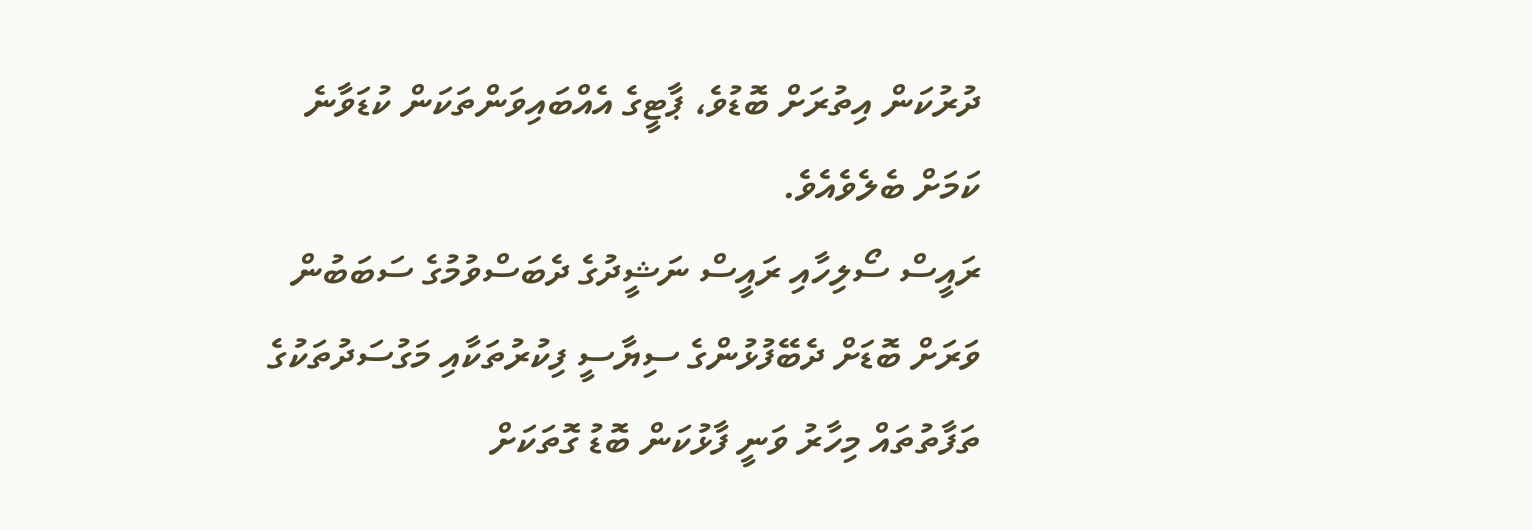ދުރުކަން އިތުރަށް ބޮޑުވެ، ޕާޓީގެ އެއްބައިވަންތަކަން ކުޑަވާނެ ކަމަށް ބެލެވެއެވެ.
ރައީސް ސޯލިހާއި ރައީސް ނަޝީދުގެ ދެބަސްވުމުގެ ސަބަބުން ވަރަށް ބޮޑަށް ދެބޭފުޅުންގެ ސިޔާސީ ފިކުރުތަކާއި މަގުސަދުތަކުގެ ތަފާތުތައް މިހާރު ވަނީ ފާޅުކަން ބޮޑު ގޮތަކަށް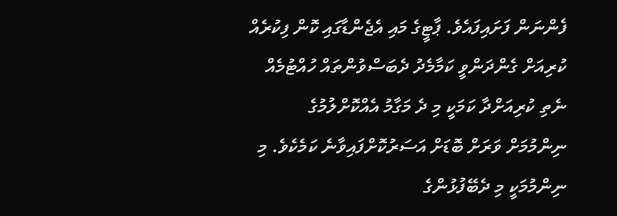ފެންނަން ފަށައިފައެވެ. ޕާޓީގެ މައި އެޖެންޑާގައި ކޮން ފިކުރެއް ކުރިއަށް ގެންދަންވީ ކަމާމެދު ދެބަސްވުންތައް ހުއްޓުމެއް ނެތި ކުރިއަށްދާ ކަމަކީ މި ދެ މަގާމު އެއްކޮށްލުމުގެ ނިންމުމަށް ވަރަށް ބޮޑަށް އަސަރުކޮށްފައިވާނެ ކަމެކެވެ. މި ނިންމުމަކީ މި ދެބޭފުޅުންގެ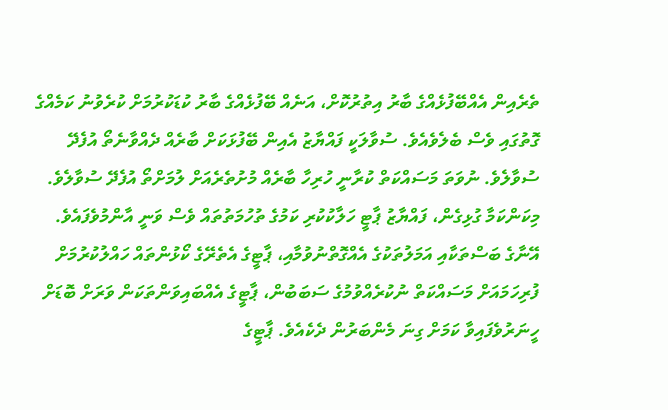ތެރެއިން އެއްބޭފުޅެއްގެ ބާރު އިތުރުކޮށް، އަނެއް ބޭފުޅެއްގެ ބާރު ކުޑަކުރުމަށް ކުރެވުނު ކަމެއްގެ ގޮތުގައި ވެސް ބެލެވެއެވެ. ސުވާލަކީ ފައްޔާޒު އެއިން ބޭފުޅަކަށް ބާރެއް ދެއްވާނެތޯ އުފެދޭ ސުވާލެވެ. ނުވަތަ މަސައްކަތް ކުރާނީ ހުރިހާ ބާރެއް މުށުތެރެއަށް ލުމަށްތޯ އުފެދޭ ސުވާލެވެ.
މިކަންކަމާ ގުޅިގެން، ފައްޔާޒު ޕާޓީ ހަލާކުކުރި ކަމުގެ ތުހުމަތުތައް ވެސް ވަނީ އާންމުވެފައެވެ. އޭނާގެ ބަސްތަކާއި އަމަލުތަކުގެ އެއްގޮތްނުވުމާއި، ޕާޓީގެ އެތެރޭގެ ކޯޅުންތައް ހައްލުކުރުމަށް ފުރިހަމައަށް މަސައްކަތް ނުކުރެއްވުމުގެ ސަބަބުން، ޕާޓީގެ އެއްބައިވަންތަކަން ވަރަށް ބޮޑަށް ހީނަރުވެފައިވާ ކަމަށް ގިނަ މެންބަރުން ދެކެއެވެ. ޕާޓީގެ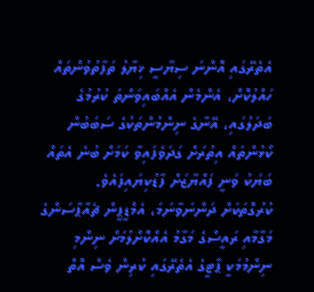އެތެރޭގައި އޮންނަ ސިޔާސީ ޚިޔާލު ތަފާތުވުންތައް ހައްލުކޮށް، އެންމެން އެއްބައިވަންތަ ކުރުމުގެ ބަދަލުގައި، އޭނާގެ ނިންމުންތަކުގެ ސަބަބުން ކޯޅުންތައް އިތުރަށް ގަދަވެފައިވާ ކަމަށް ބުނެ އެތައް ބަޔަކު ވަނީ ފައްޔާޒަށް ފާޑުކިޔައިފައެވެ.
ކުރުގޮތަކަށް ދަންނަވާނަމަ، އެމްޑީޕީން ޗެއާޕާސަންގެ މަގާމާއި ރައީސްގެ މަގާމު އެއްކޮށްލުމަށް ނިންމި ނިންމުމަކީ ޕާޓީގެ އެތެރޭގައި ކުރިން ވެސް އޮތް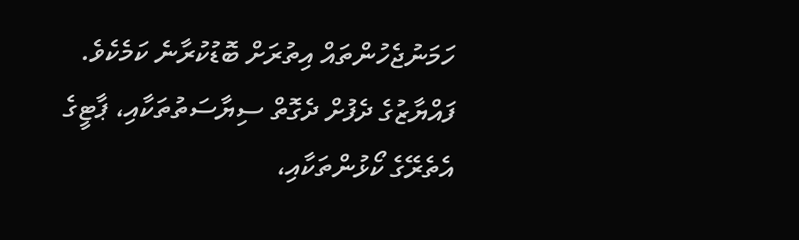ހަމަނުޖެހުންތައް އިތުރަށް ބޮޑުކުރާނެ ކަމެކެވެ. ފައްޔާޒުގެ ދެފުށް ދެގޮތް ސިޔާސަތުތަކާއި، ޕާޓީގެ އެތެރޭގެ ކޯޅުންތަކާއި،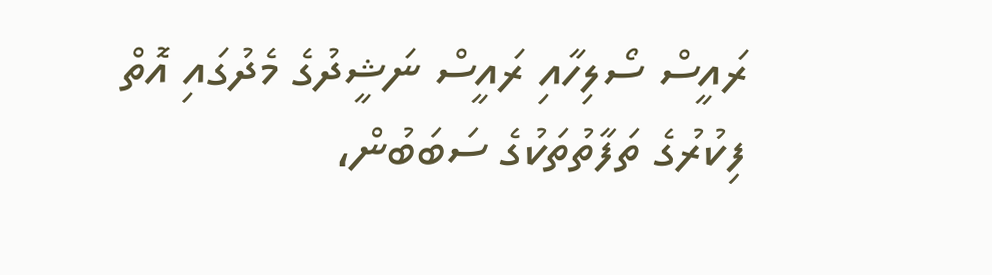ރައީސް ސޯލިހާއި ރައީސް ނަޝީދުގެ މެދުގައި އޮތް ފިކުރުގެ ތަފާތުތަކުގެ ސަބަބުން،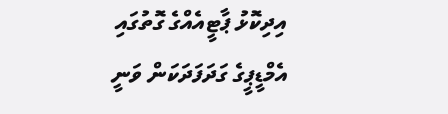އިދިކޮޅު ޕާޓީއެއްގެ ގޮތުގައި އެމްޑީޕީގެ ގަދަފަދަކަން ވަނީ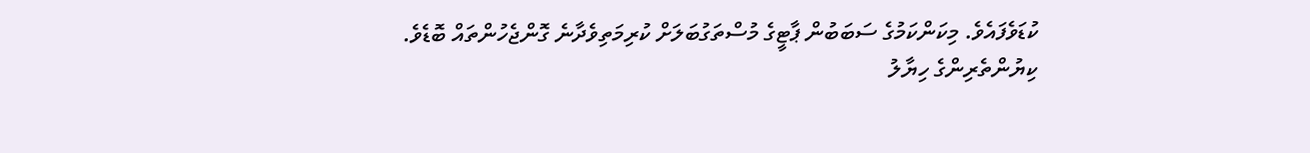ކުޑަވެފައެވެ. މިކަންކަމުގެ ސަބަބުން ޕާޓީގެ މުސްތަގުބަލަށް ކުރިމަތިވެދާނެ ގޮންޖެހުންތައް ބޮޑެވެ.
ކިޔުންތެރިންގެ ހިޔާލު